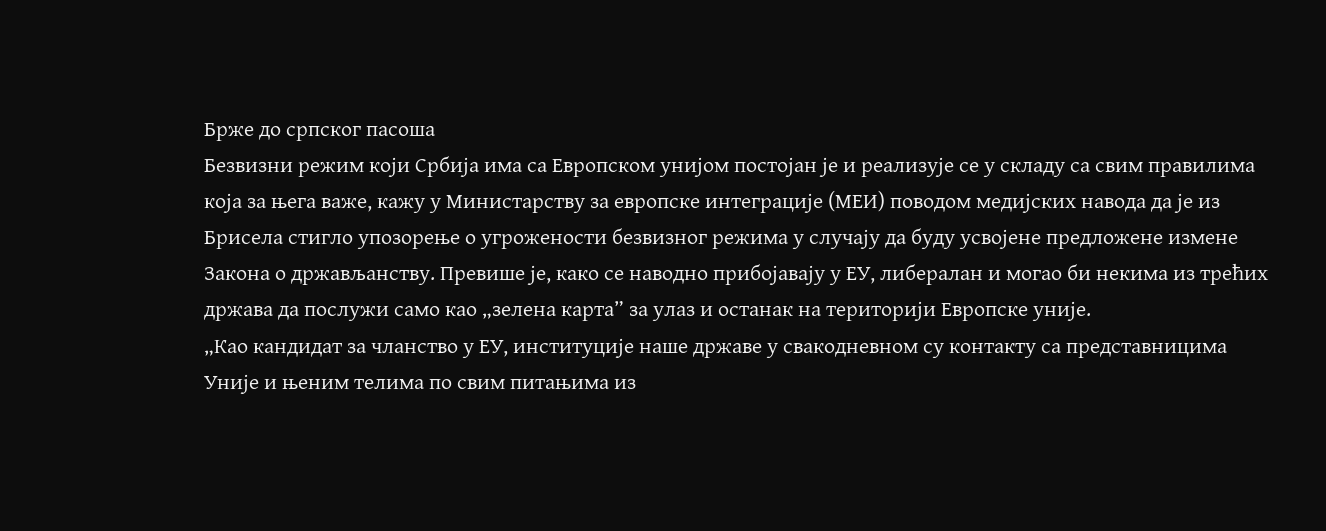Брже до српског пасоша
Безвизни режим који Србија има са Европском унијом постојан је и реализује се у складу са свим правилима која за њега важе, кажу у Министарству за европске интеграције (МЕИ) поводом медијских навода да је из Брисела стигло упозорење о угрожености безвизног режима у случају да буду усвојене предложене измене Закона о држављанству. Превише је, како се наводно прибојавају у ЕУ, либералан и могао би некима из трећих држава да послужи само као „зелена карта” за улаз и останак на територији Европске уније.
„Као кандидат за чланство у ЕУ, институције наше државе у свакодневном су контакту са представницима Уније и њеним телима по свим питањима из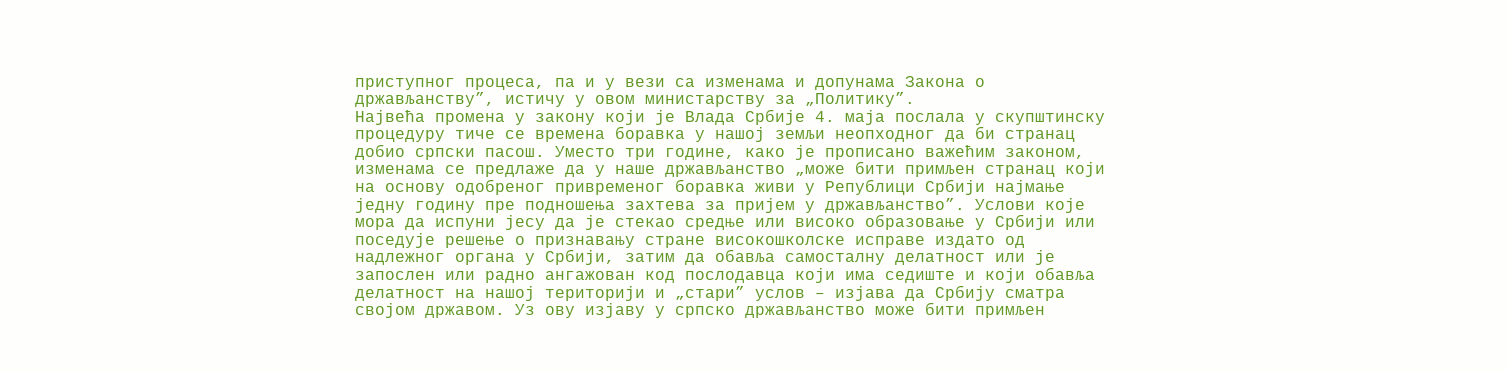приступног процеса, па и у вези са изменама и допунама Закона о држављанству”, истичу у овом министарству за „Политику”.
Највећа промена у закону који је Влада Србије 4. маја послала у скупштинску процедуру тиче се времена боравка у нашој земљи неопходног да би странац добио српски пасош. Уместо три године, како је прописано важећим законом, изменама се предлаже да у наше држављанство „може бити примљен странац који на основу одобреног привременог боравка живи у Републици Србији најмање једну годину пре подношења захтева за пријем у држављанство”. Услови које мора да испуни jeсу да је стекао средње или високо образовање у Србији или поседује решење о признавању стране високошколске исправе издато од надлежног органа у Србији, затим да обавља самосталну делатност или је запослен или радно ангажован код послодавца који има седиште и који обавља делатност на нашој територији и „стари” услов – изјава да Србију сматра својом државом. Уз ову изјаву у српско држављанство може бити примљен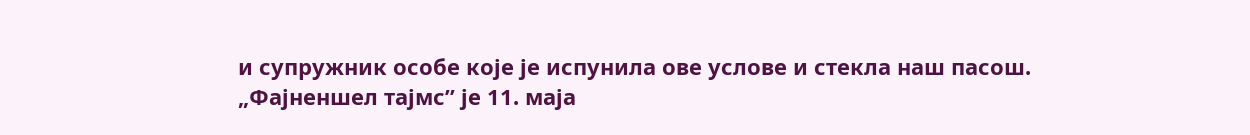и супружник особе које је испунила ове услове и стекла наш пасош.
„Фајненшел тајмс” је 11. маја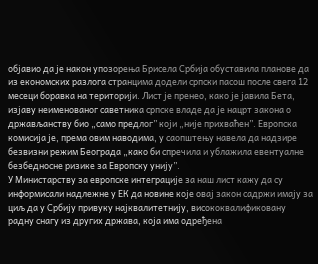објавио да је након упозорења Брисела Србија обуставила планове да из економских разлога странцима додели српски пасош после свега 12 месеци боравка на територији. Лист је пренео, како је јавила Бета, изјаву неименованог саветника српске владе да је нацрт закона о држављанству био „само предлог” који „није прихваћен”. Европска комисија је, према овим наводима, у саопштењу навела да надзире безвизни режим Београда „како би спречила и ублажила евентуалне безбедносне ризике за Европску унију”.
У Министарству за европске интеграције за наш лист кажу да су информисали надлежне у ЕК да новине које овај закон садржи имају за циљ да у Србију привуку најквалитетнију, висококвалификовану радну снагу из других држава, која има одређена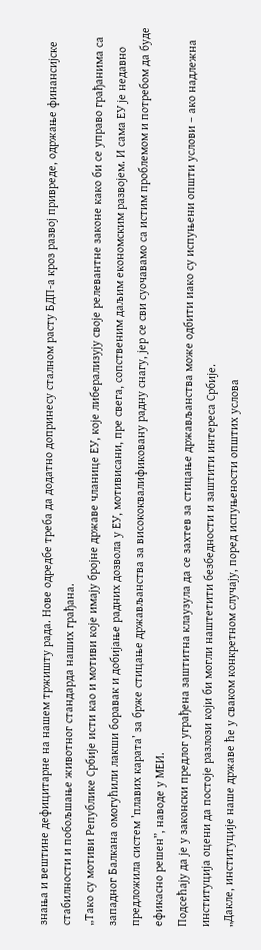знања и вештине дефицитарне на нашем тржишту рада. Нове одредбе треба да додатно допринесу сталном расту БДП-а кроз развој привреде, одржање финансијске стабилности и побољшање животног стандарда наших грађана.
„Тако су мотиви Републике Србије исти као и мотиви које имају бројне државе чланице ЕУ, које либерализују своје релевантне законе како би се управо грађанима са западног Балкана омогућили лакши боравак и добијање радних дозвола у ЕУ, мотивисани, пре свега, сопственим даљим економским развојем. И сама ЕУ је недавно предложила систем ’плавих карата’ за брже стицање држављанства за висококвалификовану радну снагу, јер се сви суочавамо са истим проблемом и потребом да буде ефикасно решен”, наводе у МЕИ.
Подсећају да је у законски предлог уграђена заштитна клаузула да се захтев за стицање држављанства може одбити иако су испуњени општи услови – ако надлежна институција оцени да постоје разлози који би могли наштетити безбедности и заштити интереса Србије.
„Дакле, институције наше државе ће у сваком конкретном случају, поред испуњености општих услова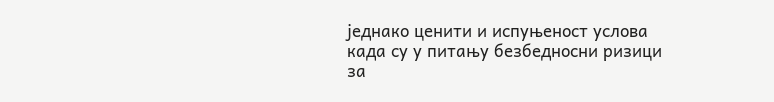једнако ценити и испуњеност услова када су у питању безбедносни ризици за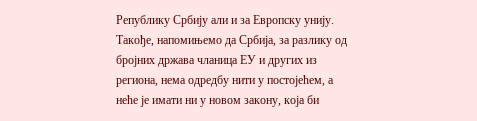Републику Србију али и за Европску унију. Такође, напомињемо да Србија, за разлику од бројних држава чланица ЕУ и других из региона, нема одредбу нити у постојећем, а неће је имати ни у новом закону, која би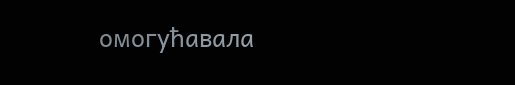омогућавала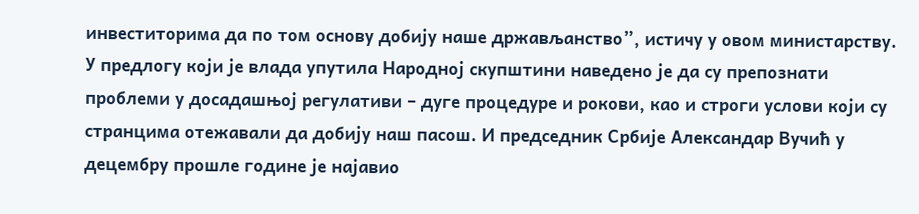инвеститорима да по том основу добију наше држављанство”, истичу у овом министарству.
У предлогу који је влада упутила Народној скупштини наведено је да су препознати проблеми у досадашњој регулативи – дуге процедуре и рокови, као и строги услови који су странцима отежавали да добију наш пасош. И председник Србије Александар Вучић у децембру прошле године је најавио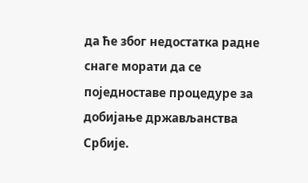да ће због недостатка радне снаге морати да се поједноставе процедуре за добијање држављанства Србије.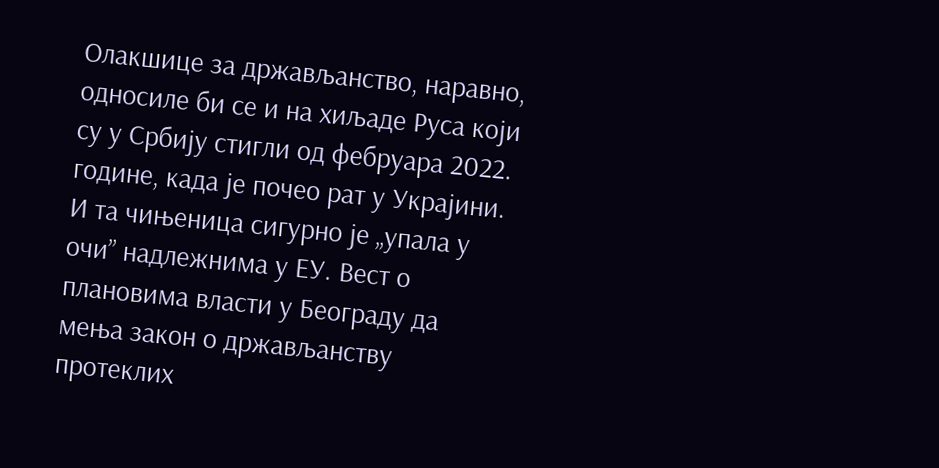Олакшице за држављанство, наравно, односиле би се и на хиљаде Руса који су у Србију стигли од фебруара 2022. године, када је почео рат у Украјини. И та чињеница сигурно је „упала у очи” надлежнима у ЕУ. Вест о плановима власти у Београду да мења закон о држављанству протеклих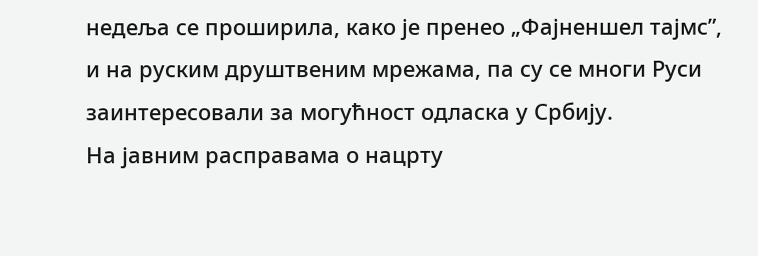недеља се проширила, како је пренео „Фајненшел тајмс”, и на руским друштвеним мрежама, па су се многи Руси заинтересовали за могућност одласка у Србију.
На јавним расправама о нацрту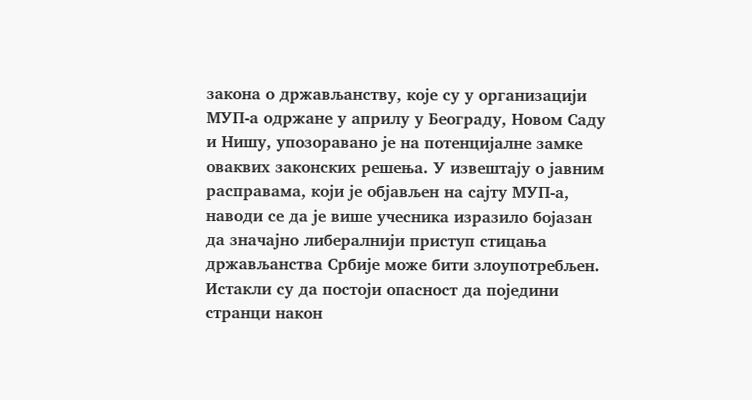закона о држављанству, које су у организацији МУП-а одржане у априлу у Београду, Новом Саду и Нишу, упозоравано је на потенцијалне замке оваквих законских решења. У извештају о јавним расправама, који је објављен на сајту МУП-а, наводи се да је више учесника изразило бојазан да значајно либералнији приступ стицања држављанства Србије може бити злоупотребљен. Истакли су да постоји опасност да поједини странци након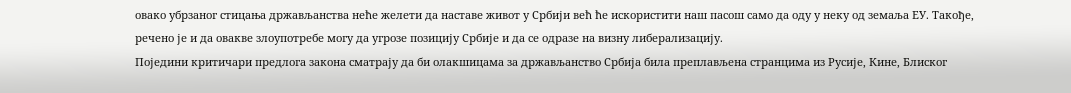овако убрзаног стицања држављанства неће желети да наставе живот у Србији већ ће искористити наш пасош само да оду у неку од земаља ЕУ. Такође, речено је и да овакве злоупотребе могу да угрозе позицију Србије и да се одразе на визну либерализацију.
Поједини критичари предлога закона сматрају да би олакшицама за држављанство Србија била преплављена странцима из Русије, Кине, Блиског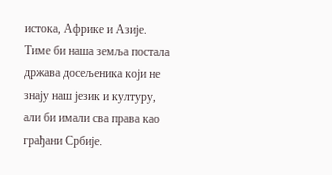истока, Африке и Азије. Тиме би наша земља постала држава досељеника који не знају наш језик и културу, али би имали сва права као грађани Србије.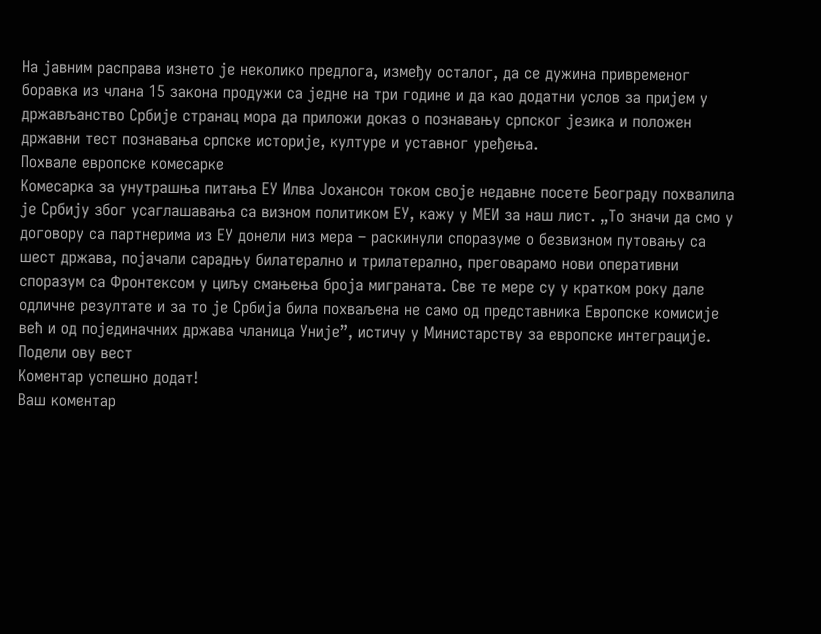На јавним расправа изнето је неколико предлога, између осталог, да се дужина привременог боравка из члана 15 закона продужи са једне на три године и да као додатни услов за пријем у држављанство Србије странац мора да приложи доказ о познавању српског језика и положен државни тест познавања српске историје, културе и уставног уређења.
Похвале европске комесарке
Комесарка за унутрашња питања ЕУ Илва Јохансон током своје недавне посете Београду похвалила је Србију због усаглашавања са визном политиком ЕУ, кажу у МЕИ за наш лист. „То значи да смо у договору са партнерима из ЕУ донели низ мера – раскинули споразуме о безвизном путовању са шест држава, појачали сарадњу билатерално и трилатерално, преговарамо нови оперативни споразум са Фронтексом у циљу смањења броја миграната. Све те мере су у кратком року дале одличне резултате и за то је Србија била похваљена не само од представника Европске комисије већ и од појединачних држава чланица Уније”, истичу у Министарству за европске интеграције.
Подели ову вест
Комeнтар успeшно додат!
Ваш комeнтар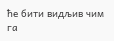ћe бити видљив чим га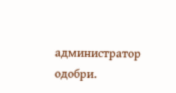администратор одобри.